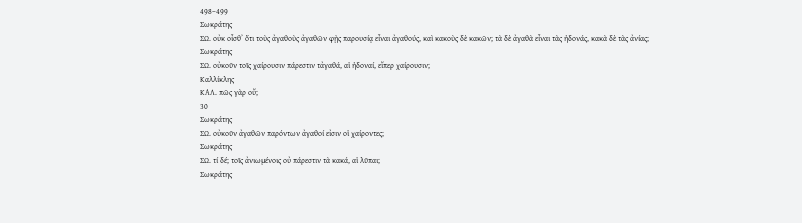498–499
Σωκράτης
ΣΩ. οὐκ οἶσθʼ ὅτι τοὺς ἀγαθοὺς ἀγαθῶν φῂς παρουσίᾳ εἶναι ἀγαθούς, καὶ κακοὺς δὲ κακῶν; τὰ δὲ ἀγαθὰ εἶναι τὰς ἡδονάς, κακὰ δὲ τὰς ἀνίας;
Σωκράτης
ΣΩ. οὐκοῦν τοῖς χαίρουσιν πάρεστιν τἀγαθά, αἱ ἡδοναί, εἴπερ χαίρουσιν;
Καλλίκλης
ΚΑΛ. πῶς γὰρ οὔ;
30
Σωκράτης
ΣΩ. οὐκοῦν ἀγαθῶν παρόντων ἀγαθοί εἰσιν οἱ χαίροντες;
Σωκράτης
ΣΩ. τί δέ; τοῖς ἀνιωμένοις οὐ πάρεστιν τὰ κακά, αἱ λῦπαι;
Σωκράτης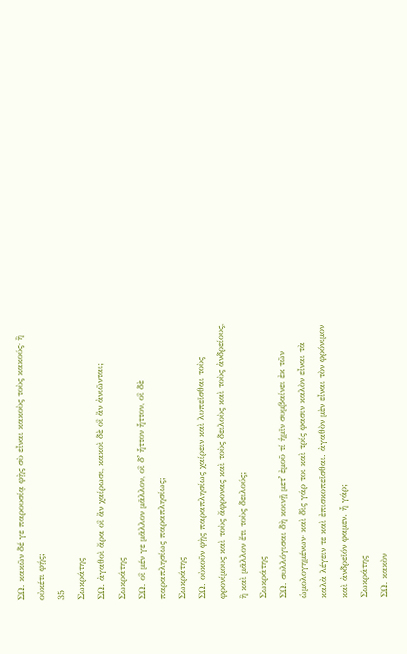ΣΩ. κακῶν δέ γε παρουσίᾳ φῂς σὺ εἶναι κακοὺς τοὺς κακούς· ἢ οὐκέτι φῄς;
35
Σωκράτης
ΣΩ. ἀγαθοὶ ἄρα οἳ ἂν χαίρωσι, κακοὶ δὲ οἳ ἂν ἀνιῶνται;
Σωκράτης
ΣΩ. οἳ μέν γε μᾶλλον μᾶλλον, οἳ δʼ ἧττον ἧττον, οἳ δὲ παραπλησίως παραπλησίως;
Σωκράτης
ΣΩ. οὐκοῦν φῂς παραπλησίως χαίρειν καὶ λυπεῖσθαι τοὺς φρονίμους καὶ τοὺς ἄφρονας καὶ τοὺς δειλοὺς καὶ τοὺς ἀνδρείους, ἢ καὶ μᾶλλον ἔτι τοὺς δειλούς;
Σωκράτης
ΣΩ. συλλόγισαι δὴ κοινῇ μετʼ ἐμοῦ τί ἡμῖν συμβαίνει ἐκ τῶν ὡμολογημένων· καὶ δὶς γάρ τοι καὶ τρίς φασιν καλὸν εἶναι τὰ καλὰ λέγειν τε καὶ ἐπισκοπεῖσθαι. ἀγαθὸν μὲν εἶναι τὸν φρόνιμον καὶ ἀνδρεῖόν φαμεν. ἦ γάρ;
Σωκράτης
ΣΩ. κακὸν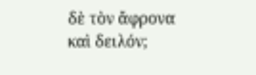δὲ τὸν ἄφρονα καὶ δειλόν;